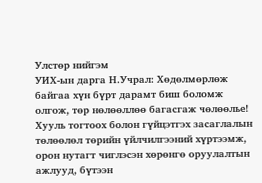Улстөр нийгэм
УИХ-ын дарга Н.Учрал: Хөдөлмөрлөж байгаа хүн бүрт дарамт биш боломж олгож, төр нөлөөллөө багасгаж чөлөөлье!
Хууль тогтоох болон гүйцэтгэх засаглалын төлөөлөл төрийн үйлчилгээний хүртээмж, орон нутагт чиглэсэн хөрөнгө оруулалтын ажлууд, бүтээн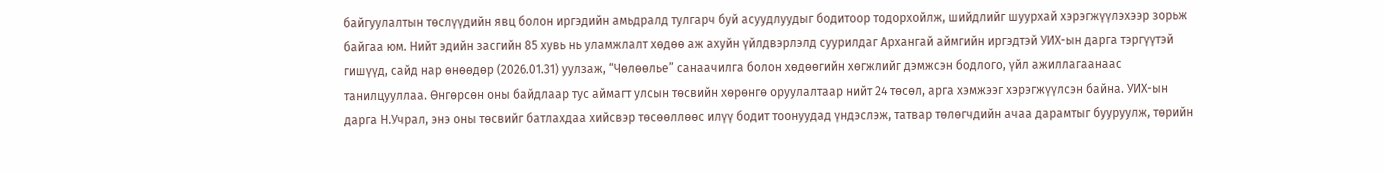байгуулалтын төслүүдийн явц болон иргэдийн амьдралд тулгарч буй асуудлуудыг бодитоор тодорхойлж, шийдлийг шуурхай хэрэгжүүлэхээр зорьж байгаа юм. Нийт эдийн засгийн 85 хувь нь уламжлалт хөдөө аж ахуйн үйлдвэрлэлд суурилдаг Архангай аймгийн иргэдтэй УИХ-ын дарга тэргүүтэй гишүүд, сайд нар өнөөдөр (2026.01.31) уулзаж, “Чөлөөлье” санаачилга болон хөдөөгийн хөгжлийг дэмжсэн бодлого, үйл ажиллагаанаас танилцууллаа. Өнгөрсөн оны байдлаар тус аймагт улсын төсвийн хөрөнгө оруулалтаар нийт 24 төсөл, арга хэмжээг хэрэгжүүлсэн байна. УИХ-ын дарга Н.Учрал, энэ оны төсвийг батлахдаа хийсвэр төсөөллөөс илүү бодит тоонуудад үндэслэж, татвар төлөгчдийн ачаа дарамтыг бууруулж, төрийн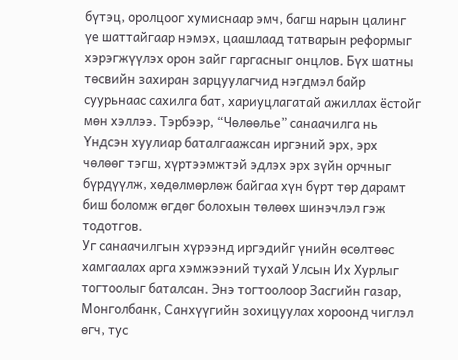бүтэц, оролцоог хумиснаар эмч, багш нарын цалинг үе шаттайгаар нэмэх, цаашлаад татварын реформыг хэрэгжүүлэх орон зайг гаргасныг онцлов. Бүх шатны төсвийн захиран зарцуулагчид нэгдмэл байр суурьнаас сахилга бат, хариуцлагатай ажиллах ёстойг мөн хэллээ. Тэрбээр, “Чөлөөлье” санаачилга нь Үндсэн хуулиар баталгаажсан иргэний эрх, эрх чөлөөг тэгш, хүртээмжтэй эдлэх эрх зүйн орчныг бүрдүүлж, хөдөлмөрлөж байгаа хүн бүрт төр дарамт биш боломж өгдөг болохын төлөөх шинэчлэл гэж тодотгов.
Уг санаачилгын хүрээнд иргэдийг үнийн өсөлтөөс хамгаалах арга хэмжээний тухай Улсын Их Хурлыг тогтоолыг баталсан. Энэ тогтоолоор Засгийн газар, Монголбанк, Санхүүгийн зохицуулах хороонд чиглэл өгч, тус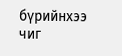бүрийнхээ чиг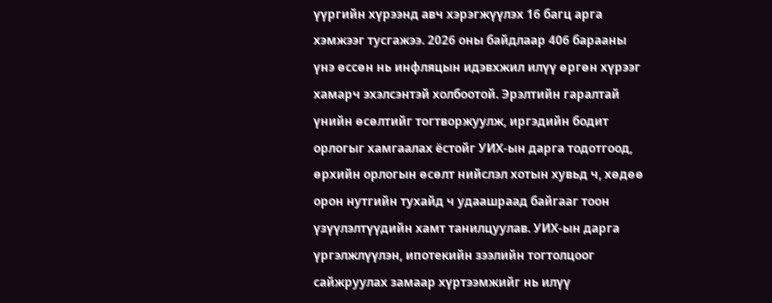үүргийн хүрээнд авч хэрэгжүүлэх 16 багц арга хэмжээг тусгажээ. 2026 оны байдлаар 406 барааны үнэ өссөн нь инфляцын идэвхжил илүү өргөн хүрээг хамарч эхэлсэнтэй холбоотой. Эрэлтийн гаралтай үнийн өсөлтийг тогтворжуулж, иргэдийн бодит орлогыг хамгаалах ёстойг УИХ-ын дарга тодотгоод, өрхийн орлогын өсөлт нийслэл хотын хувьд ч, хөдөө орон нутгийн тухайд ч удаашраад байгааг тоон үзүүлэлтүүдийн хамт танилцуулав. УИХ-ын дарга үргэлжлүүлэн, ипотекийн зээлийн тогтолцоог сайжруулах замаар хүртээмжийг нь илүү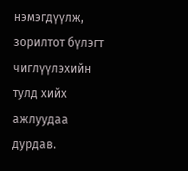нэмэгдүүлж, зорилтот бүлэгт чиглүүлэхийн тулд хийх ажлуудаа дурдав.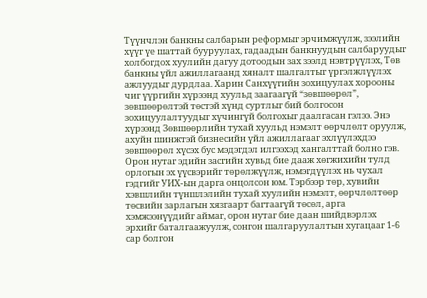Түүнчлэн банкны салбарын реформыг эрчимжүүлж, зээлийн хүүг үе шаттай бууруулах, гадаадын банкнуудын салбаруудыг холбогдох хуулийн дагуу дотоодын зах зээлд нэвтрүүлэх, Төв банкны үйл ажиллагаанд хяналт шалгалтыг үргэлжлүүлэх ажлуудыг дурдлаа. Харин Санхүүгийн зохицуулах хорооны чиг үүргийн хүрээнд хуульд заагаагүй “зөвшөөрөл”, зөвшөөрөлтэй төстэй хүнд суртлыг бий болгосон зохицуулалтуудыг хүчингүй болгохыг даалгасан гэлээ. Энэ хүрээнд Зөвшөөрлийн тухай хуульд нэмэлт өөрчлөлт оруулж, ахуйн шинжтэй бизнесийн үйл ажиллагааг эхлүүлэхдээ зөвшөөрөл хүсэх бус мэдэгдэл илгээхэд хангалттай болно гэв. Орон нутаг эдийн засгийн хувьд бие дааж хөгжихийн тулд орлогын эх үүсвэрийг төрөлжүүлж, нэмэгдүүлэх нь чухал гэдгийг УИХ-ын дарга онцолсон юм. Тэрбээр төр, хувийн хэвшлийн түншлэлийн тухай хуулийн нэмэлт, өөрчлөлтөөр төсвийн зарлагын хязгаарт багтаагүй төсөл, арга хэмжээнүүдийг аймаг, орон нутаг бие даан шийдвэрлэх эрхийг баталгаажуулж, сонгон шалгаруулалтын хугацааг 1-6 сар болгон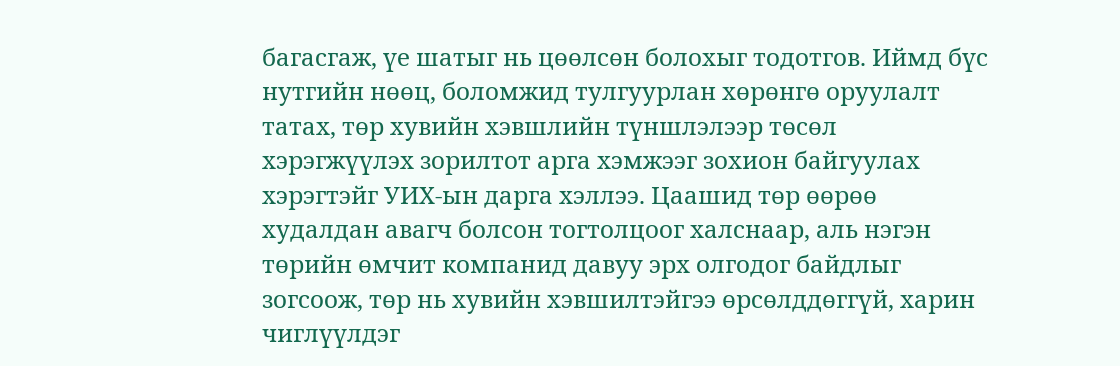багасгаж, үе шатыг нь цөөлсөн болохыг тодотгов. Иймд бүс нутгийн нөөц, боломжид тулгуурлан хөрөнгө оруулалт татах, төр хувийн хэвшлийн түншлэлээр төсөл хэрэгжүүлэх зорилтот арга хэмжээг зохион байгуулах хэрэгтэйг УИХ-ын дарга хэллээ. Цаашид төр өөрөө худалдан авагч болсон тогтолцоог халснаар, аль нэгэн төрийн өмчит компанид давуу эрх олгодог байдлыг зогсоож, төр нь хувийн хэвшилтэйгээ өрсөлддөггүй, харин чиглүүлдэг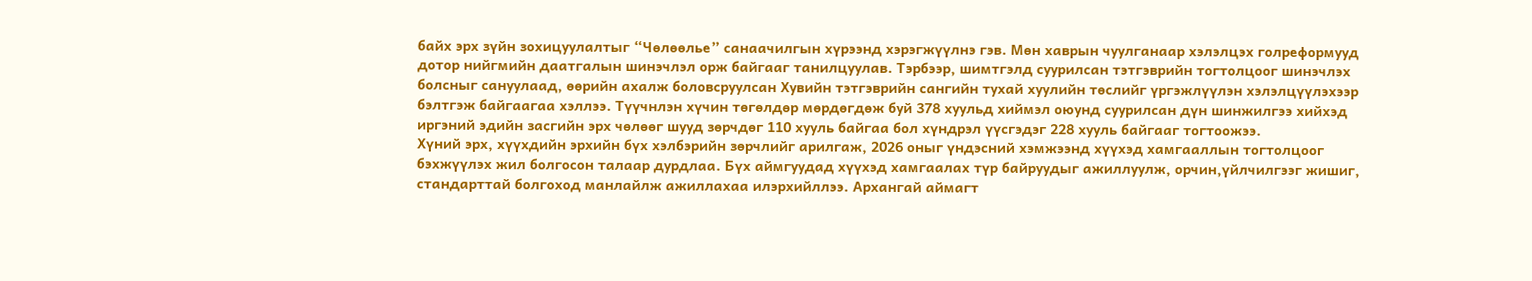байх эрх зүйн зохицуулалтыг “Чөлөөлье” санаачилгын хүрээнд хэрэгжүүлнэ гэв. Мөн хаврын чуулганаар хэлэлцэх голреформууд дотор нийгмийн даатгалын шинэчлэл орж байгааг танилцуулав. Тэрбээр, шимтгэлд суурилсан тэтгэврийн тогтолцоог шинэчлэх болсныг сануулаад, өөрийн ахалж боловсруулсан Хувийн тэтгэврийн сангийн тухай хуулийн төслийг үргэжлүүлэн хэлэлцүүлэхээр бэлтгэж байгаагаа хэллээ. Түүчнлэн хүчин төгөлдөр мөрдөгдөж буй 378 хуульд хиймэл оюунд суурилсан дүн шинжилгээ хийхэд иргэний эдийн засгийн эрх чөлөөг шууд зөрчдөг 110 хууль байгаа бол хүндрэл үүсгэдэг 228 хууль байгааг тогтоожээ.
Хүний эрх, хүүхдийн эрхийн бүх хэлбэрийн зөрчлийг арилгаж, 2026 оныг үндэсний хэмжээнд хүүхэд хамгааллын тогтолцоог бэхжүүлэх жил болгосон талаар дурдлаа. Бүх аймгуудад хүүхэд хамгаалах түр байруудыг ажиллуулж, орчин,үйлчилгээг жишиг, стандарттай болгоход манлайлж ажиллахаа илэрхийллээ. Архангай аймагт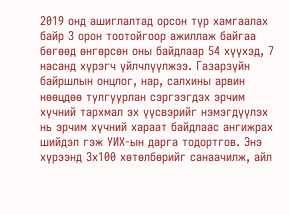2019 онд ашиглалтад орсон түр хамгаалах байр 3 орон тоотойгоор ажиллаж байгаа бөгөөд өнгөрсөн оны байдлаар 54 хүүхэд, 7 насанд хүрэгч үйлчлүүлжээ. Газарзүйн байршлын онцлог, нар, салхины арвин нөөцдөө тулгуурлан сэргээгдэх эрчим хүчний тархмал эх үүсвэрийг нэмэгдүүлэх нь эрчим хүчний хараат байдлаас ангижрах шийдэл гэж УИХ-ын дарга тодортгов. Энэ хүрээнд 3х100 хөтөлбөрийг санаачилж, айл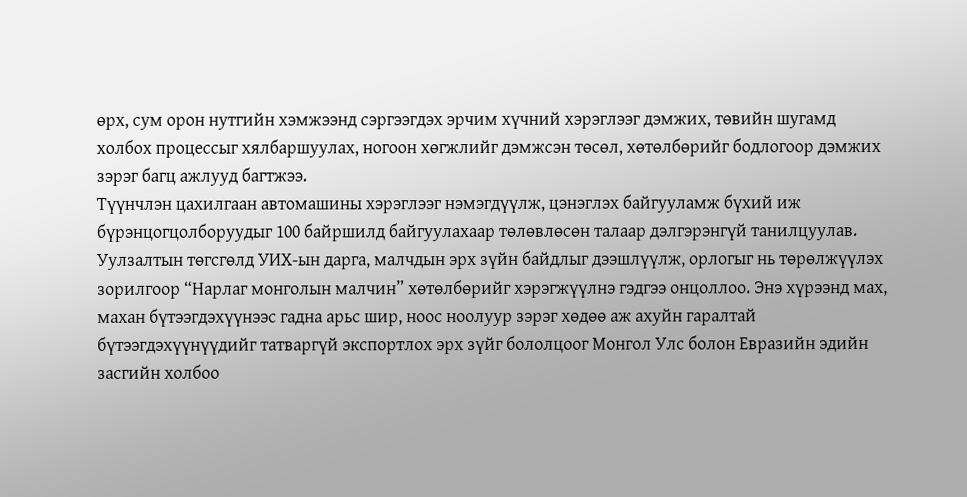өрх, сум орон нутгийн хэмжээнд сэргээгдэх эрчим хүчний хэрэглээг дэмжих, төвийн шугамд холбох процессыг хялбаршуулах, ногоон хөгжлийг дэмжсэн төсөл, хөтөлбөрийг бодлогоор дэмжих зэрэг багц ажлууд багтжээ.
Түүнчлэн цахилгаан автомашины хэрэглээг нэмэгдүүлж, цэнэглэх байгууламж бүхий иж бүрэнцогцолборуудыг 100 байршилд байгуулахаар төлөвлөсөн талаар дэлгэрэнгүй танилцуулав. Уулзалтын төгсгөлд УИХ-ын дарга, малчдын эрх зүйн байдлыг дээшлүүлж, орлогыг нь төрөлжүүлэх зорилгоор “Нарлаг монголын малчин” хөтөлбөрийг хэрэгжүүлнэ гэдгээ онцоллоо. Энэ хүрээнд мах, махан бүтээгдэхүүнээс гадна арьс шир, ноос ноолуур зэрэг хөдөө аж ахуйн гаралтай бүтээгдэхүүнүүдийг татваргүй экспортлох эрх зүйг бололцоог Монгол Улс болон Евразийн эдийн засгийн холбоо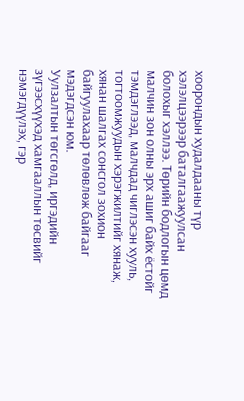хоорондын худалдааны түр хэлэлцээрээр баталгаажуулсан болохыг хэллээ. Төрийн бодлогын цөмд малчин зон олны эрх ашиг байх ёстойг тэмдэглээд, малчдад чиглэсэн хууль, тогтоомжуудын хэрэгжилтийг хянаж, хянан шалгах сонсгол зохион байгуулахаар төлөвлөж байгааг мэдэгдсэн юм.
Уулзалтын төгсгөлд, иргэдийн зүгээсхүүхэд хамгааллын төсвийг нэмэгдүүлэх, гэр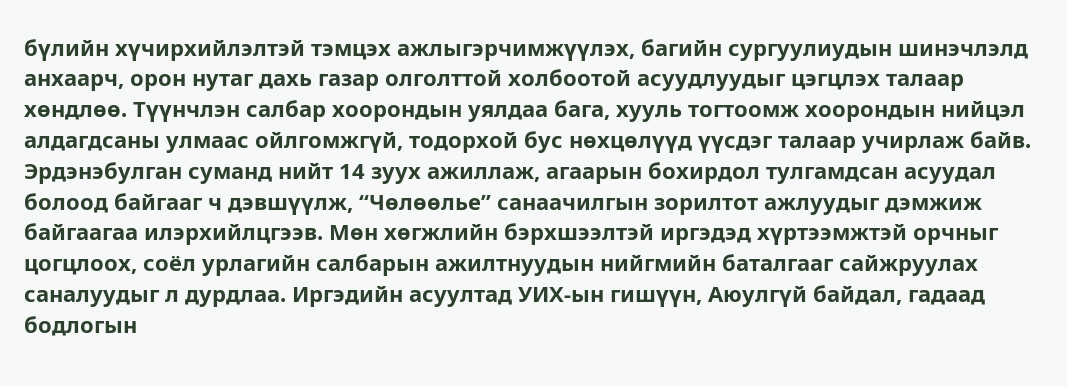бүлийн хүчирхийлэлтэй тэмцэх ажлыгэрчимжүүлэх, багийн сургуулиудын шинэчлэлд анхаарч, орон нутаг дахь газар олголттой холбоотой асуудлуудыг цэгцлэх талаар хөндлөө. Түүнчлэн салбар хоорондын уялдаа бага, хууль тогтоомж хоорондын нийцэл алдагдсаны улмаас ойлгомжгүй, тодорхой бус нөхцөлүүд үүсдэг талаар учирлаж байв. Эрдэнэбулган суманд нийт 14 зуух ажиллаж, агаарын бохирдол тулгамдсан асуудал болоод байгааг ч дэвшүүлж, “Чөлөөлье” санаачилгын зорилтот ажлуудыг дэмжиж байгаагаа илэрхийлцгээв. Мөн хөгжлийн бэрхшээлтэй иргэдэд хүртээмжтэй орчныг цогцлоох, соёл урлагийн салбарын ажилтнуудын нийгмийн баталгааг сайжруулах саналуудыг л дурдлаа. Иргэдийн асуултад УИХ-ын гишүүн, Аюулгүй байдал, гадаад бодлогын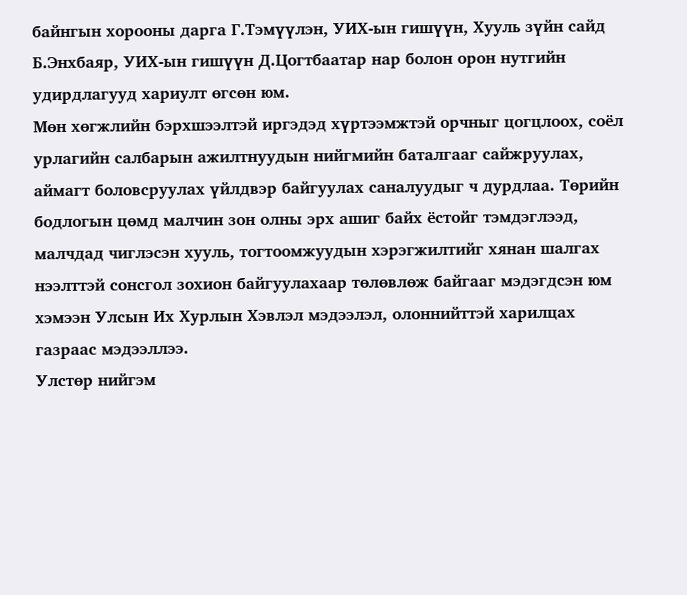байнгын хорооны дарга Г.Тэмүүлэн, УИХ-ын гишүүн, Хууль зүйн сайд Б.Энхбаяр, УИХ-ын гишүүн Д.Цогтбаатар нар болон орон нутгийн удирдлагууд хариулт өгсөн юм.
Мөн хөгжлийн бэрхшээлтэй иргэдэд хүртээмжтэй орчныг цогцлоох, соёл урлагийн салбарын ажилтнуудын нийгмийн баталгааг сайжруулах, аймагт боловсруулах үйлдвэр байгуулах саналуудыг ч дурдлаа. Төрийн бодлогын цөмд малчин зон олны эрх ашиг байх ёстойг тэмдэглээд, малчдад чиглэсэн хууль, тогтоомжуудын хэрэгжилтийг хянан шалгах нээлттэй сонсгол зохион байгуулахаар төлөвлөж байгааг мэдэгдсэн юм хэмээн Улсын Их Хурлын Хэвлэл мэдээлэл, олоннийттэй харилцах газраас мэдээллээ.
Улстөр нийгэм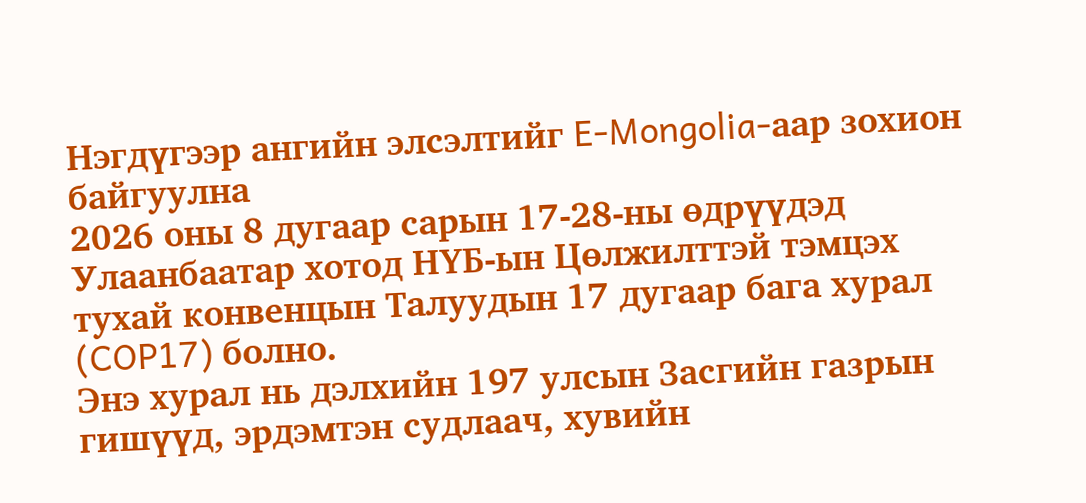Нэгдүгээр ангийн элсэлтийг E-Mongolia-аар зохион байгуулна
2026 оны 8 дугаар сарын 17-28-ны өдрүүдэд Улаанбаатар хотод НҮБ-ын Цөлжилттэй тэмцэх тухай конвенцын Талуудын 17 дугаар бага хурал (COP17) болно.
Энэ хурал нь дэлхийн 197 улсын Засгийн газрын гишүүд, эрдэмтэн судлаач, хувийн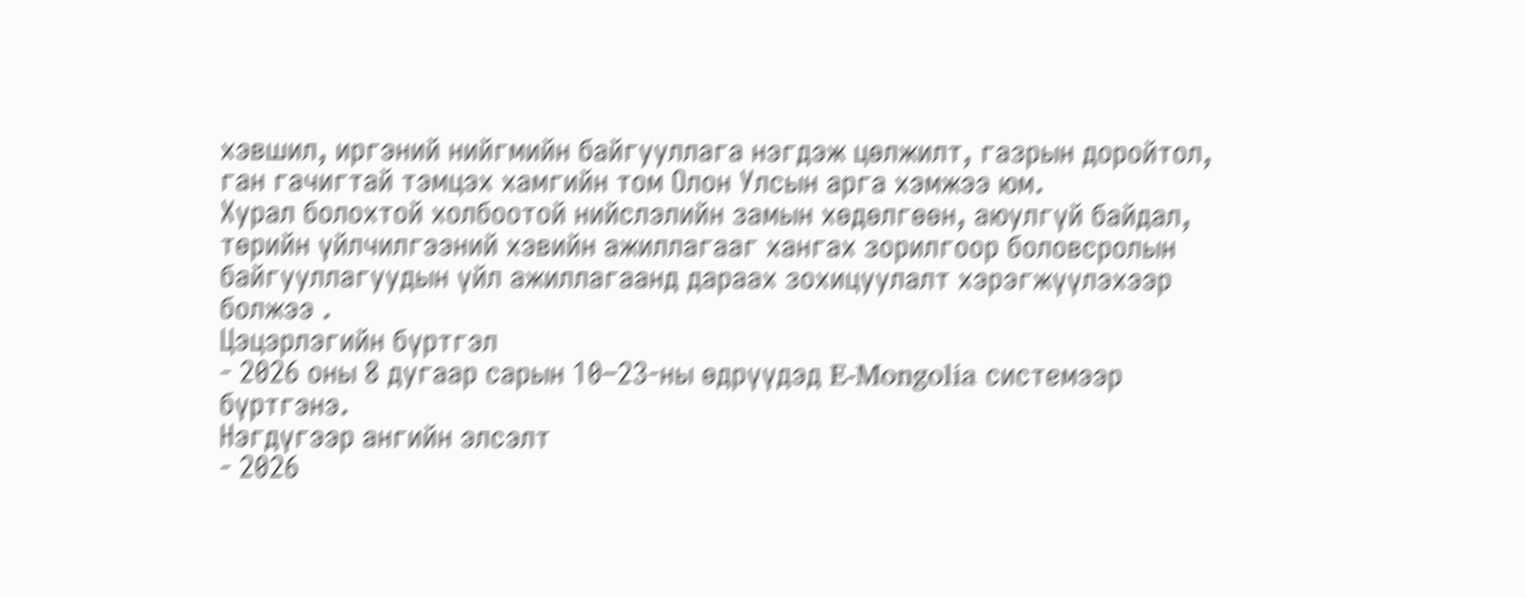хэвшил, иргэний нийгмийн байгууллага нэгдэж цөлжилт, газрын доройтол, ган гачигтай тэмцэх хамгийн том Олон Улсын арга хэмжээ юм.
Хурал болохтой холбоотой нийслэлийн замын хөдөлгөөн, аюулгүй байдал, төрийн үйлчилгээний хэвийн ажиллагааг хангах зорилгоор боловсролын байгууллагуудын үйл ажиллагаанд дараах зохицуулалт хэрэгжүүлэхээр болжээ .
Цэцэрлэгийн бүртгэл
- 2026 оны 8 дугаар сарын 10–23-ны өдрүүдэд E-Mongolia системээр бүртгэнэ.
Нэгдүгээр ангийн элсэлт
- 2026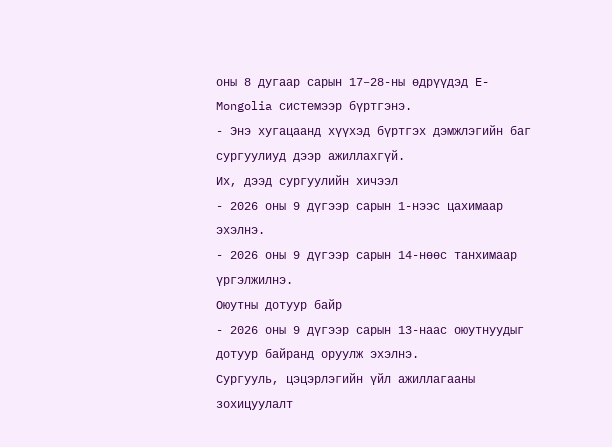оны 8 дугаар сарын 17–28-ны өдрүүдэд E-Mongolia системээр бүртгэнэ.
- Энэ хугацаанд хүүхэд бүртгэх дэмжлэгийн баг сургуулиуд дээр ажиллахгүй.
Их, дээд сургуулийн хичээл
- 2026 оны 9 дүгээр сарын 1-нээс цахимаар эхэлнэ.
- 2026 оны 9 дүгээр сарын 14-нөөс танхимаар үргэлжилнэ.
Оюутны дотуур байр
- 2026 оны 9 дүгээр сарын 13-наас оюутнуудыг дотуур байранд оруулж эхэлнэ.
Сургууль, цэцэрлэгийн үйл ажиллагааны зохицуулалт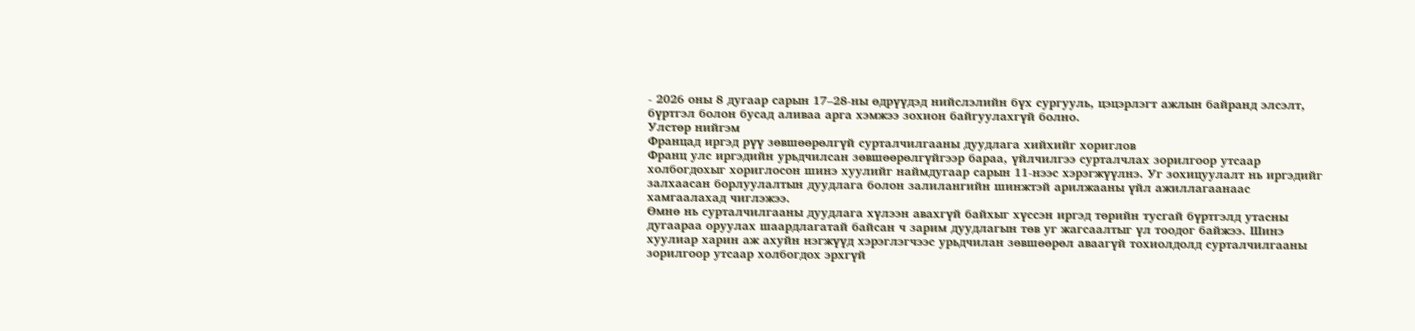- 2026 оны 8 дугаар сарын 17–28-ны өдрүүдэд нийслэлийн бүх сургууль, цэцэрлэгт ажлын байранд элсэлт, бүртгэл болон бусад аливаа арга хэмжээ зохион байгуулахгүй болно.
Улстөр нийгэм
Францад иргэд рүү зөвшөөрөлгүй сурталчилгааны дуудлага хийхийг хориглов
Франц улс иргэдийн урьдчилсан зөвшөөрөлгүйгээр бараа, үйлчилгээ сурталчлах зорилгоор утсаар холбогдохыг хориглосон шинэ хуулийг наймдугаар сарын 11-нээс хэрэгжүүлнэ. Уг зохицуулалт нь иргэдийг залхаасан борлуулалтын дуудлага болон залилангийн шинжтэй арилжааны үйл ажиллагаанаас хамгаалахад чиглэжээ.
Өмнө нь сурталчилгааны дуудлага хүлээн авахгүй байхыг хүссэн иргэд төрийн тусгай бүртгэлд утасны дугаараа оруулах шаардлагатай байсан ч зарим дуудлагын төв уг жагсаалтыг үл тоодог байжээ. Шинэ хуулиар харин аж ахуйн нэгжүүд хэрэглэгчээс урьдчилан зөвшөөрөл аваагүй тохиолдолд сурталчилгааны зорилгоор утсаар холбогдох эрхгүй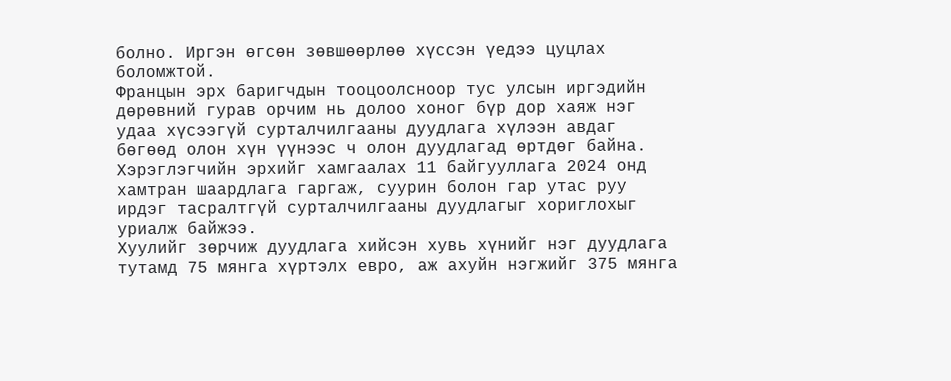болно. Иргэн өгсөн зөвшөөрлөө хүссэн үедээ цуцлах боломжтой.
Францын эрх баригчдын тооцоолсноор тус улсын иргэдийн дөрөвний гурав орчим нь долоо хоног бүр дор хаяж нэг удаа хүсээгүй сурталчилгааны дуудлага хүлээн авдаг бөгөөд олон хүн үүнээс ч олон дуудлагад өртдөг байна. Хэрэглэгчийн эрхийг хамгаалах 11 байгууллага 2024 онд хамтран шаардлага гаргаж, суурин болон гар утас руу ирдэг тасралтгүй сурталчилгааны дуудлагыг хориглохыг уриалж байжээ.
Хуулийг зөрчиж дуудлага хийсэн хувь хүнийг нэг дуудлага тутамд 75 мянга хүртэлх евро, аж ахуйн нэгжийг 375 мянга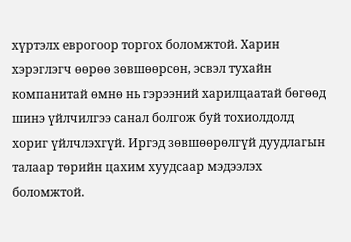хүртэлх еврогоор торгох боломжтой. Харин хэрэглэгч өөрөө зөвшөөрсөн, эсвэл тухайн компанитай өмнө нь гэрээний харилцаатай бөгөөд шинэ үйлчилгээ санал болгож буй тохиолдолд хориг үйлчлэхгүй. Иргэд зөвшөөрөлгүй дуудлагын талаар төрийн цахим хуудсаар мэдээлэх боломжтой.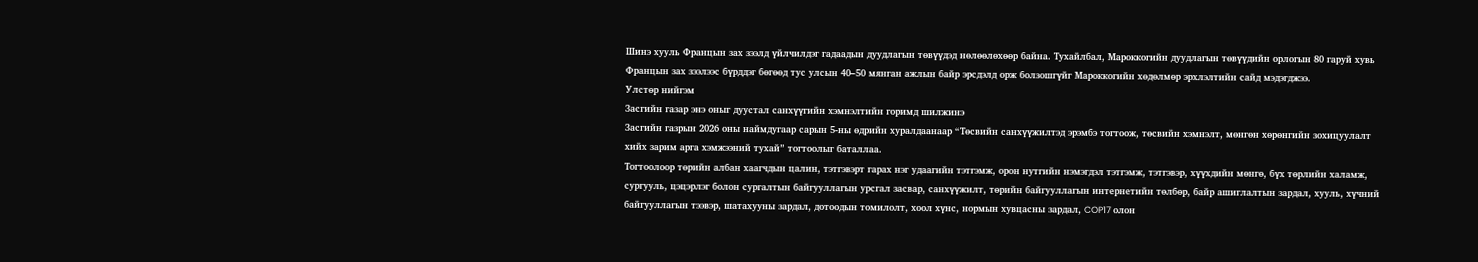Шинэ хууль Францын зах зээлд үйлчилдэг гадаадын дуудлагын төвүүдэд нөлөөлөхөөр байна. Тухайлбал, Мароккогийн дуудлагын төвүүдийн орлогын 80 гаруй хувь Францын зах зээлээс бүрддэг бөгөөд тус улсын 40–50 мянган ажлын байр эрсдэлд орж болзошгүйг Мароккогийн хөдөлмөр эрхлэлтийн сайд мэдэгджээ.
Улстөр нийгэм
Засгийн газар энэ оныг дуустал санхүүгийн хэмнэлтийн горимд шилжинэ
Засгийн газрын 2026 оны наймдугаар сарын 5-ны өдрийн хуралдаанаар “Төсвийн санхүүжилтэд эрэмбэ тогтоож, төсвийн хэмнэлт, мөнгөн хөрөнгийн зохицуулалт хийх зарим арга хэмжээний тухай” тогтоолыг баталлаа.
Тогтоолоор төрийн албан хаагчдын цалин, тэтгэвэрт гарах нэг удаагийн тэтгэмж, орон нутгийн нэмэгдэл тэтгэмж, тэтгэвэр, хүүхдийн мөнгө, бүх төрлийн халамж, сургууль, цэцэрлэг болон сургалтын байгууллагын урсгал засвар, санхүүжилт, төрийн байгууллагын интернетийн төлбөр, байр ашиглалтын зардал, хууль, хүчний байгууллагын тээвэр, шатахууны зардал, дотоодын томилолт, хоол хүнс, нормын хувцасны зардал, COP17 олон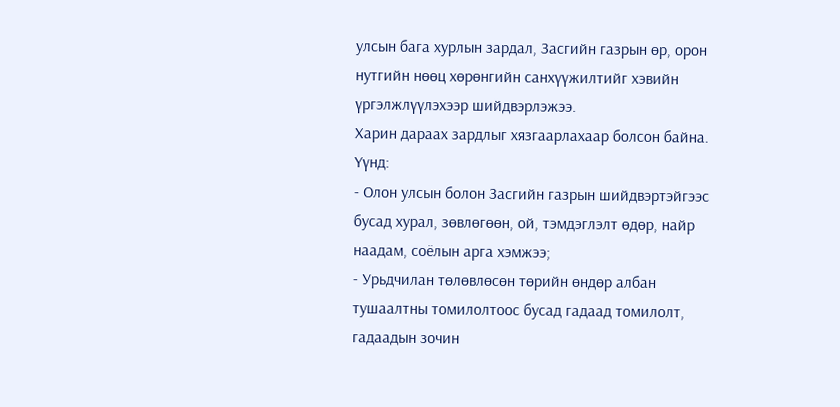улсын бага хурлын зардал, Засгийн газрын өр, орон нутгийн нөөц хөрөнгийн санхүүжилтийг хэвийн үргэлжлүүлэхээр шийдвэрлэжээ.
Харин дараах зардлыг хязгаарлахаар болсон байна. Үүнд:
- Олон улсын болон Засгийн газрын шийдвэртэйгээс бусад хурал, зөвлөгөөн, ой, тэмдэглэлт өдөр, найр наадам, соёлын арга хэмжээ;
- Урьдчилан төлөвлөсөн төрийн өндөр албан тушаалтны томилолтоос бусад гадаад томилолт, гадаадын зочин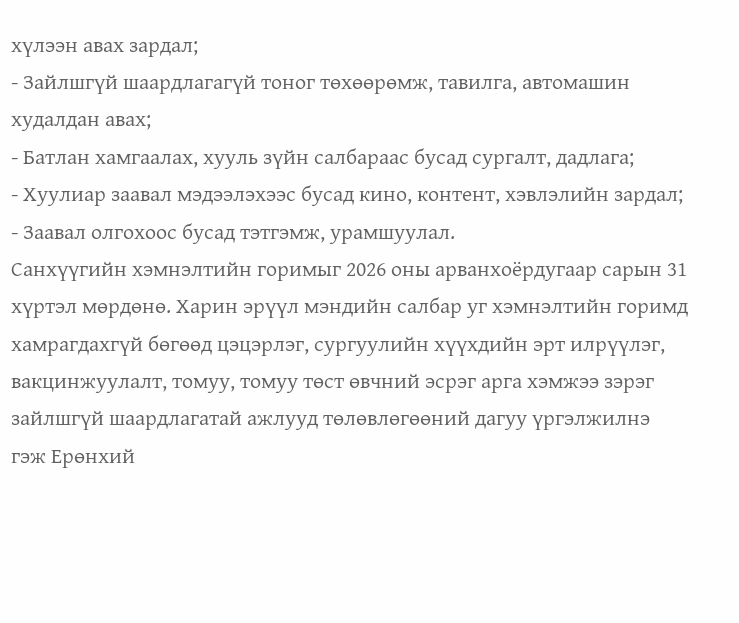хүлээн авах зардал;
- Зайлшгүй шаардлагагүй тоног төхөөрөмж, тавилга, автомашин худалдан авах;
- Батлан хамгаалах, хууль зүйн салбараас бусад сургалт, дадлага;
- Хуулиар заавал мэдээлэхээс бусад кино, контент, хэвлэлийн зардал;
- Заавал олгохоос бусад тэтгэмж, урамшуулал.
Санхүүгийн хэмнэлтийн горимыг 2026 оны арванхоёрдугаар сарын 31 хүртэл мөрдөнө. Харин эрүүл мэндийн салбар уг хэмнэлтийн горимд хамрагдахгүй бөгөөд цэцэрлэг, сургуулийн хүүхдийн эрт илрүүлэг, вакцинжуулалт, томуу, томуу төст өвчний эсрэг арга хэмжээ зэрэг зайлшгүй шаардлагатай ажлууд төлөвлөгөөний дагуу үргэлжилнэ гэж Ерөнхий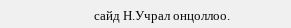сайд Н.Учрал онцоллоо.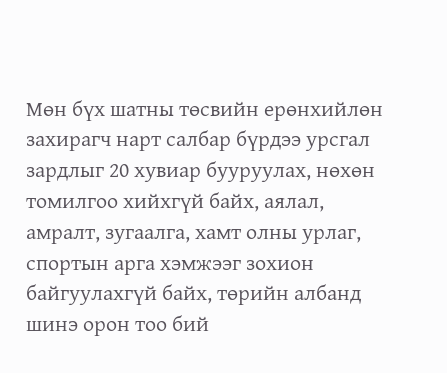Мөн бүх шатны төсвийн ерөнхийлөн захирагч нарт салбар бүрдээ урсгал зардлыг 20 хувиар бууруулах, нөхөн томилгоо хийхгүй байх, аялал, амралт, зугаалга, хамт олны урлаг, спортын арга хэмжээг зохион байгуулахгүй байх, төрийн албанд шинэ орон тоо бий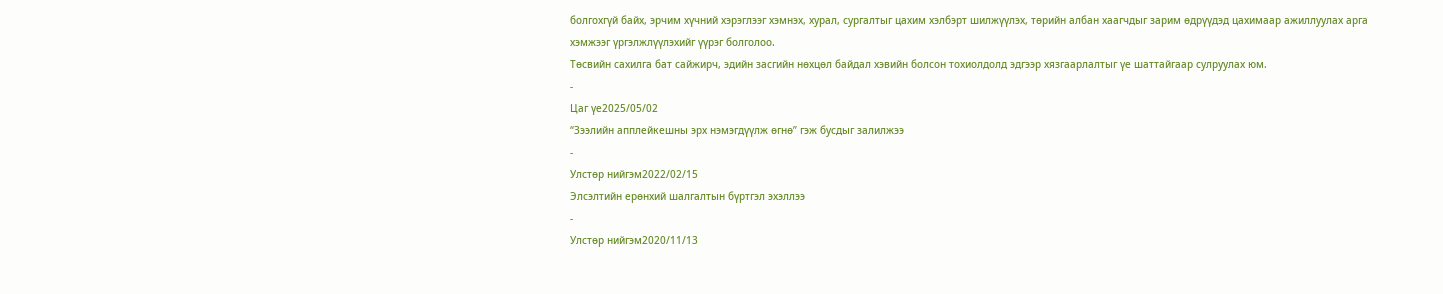болгохгүй байх, эрчим хүчний хэрэглээг хэмнэх, хурал, сургалтыг цахим хэлбэрт шилжүүлэх, төрийн албан хаагчдыг зарим өдрүүдэд цахимаар ажиллуулах арга хэмжээг үргэлжлүүлэхийг үүрэг болголоо.
Төсвийн сахилга бат сайжирч, эдийн засгийн нөхцөл байдал хэвийн болсон тохиолдолд эдгээр хязгаарлалтыг үе шаттайгаар сулруулах юм.
-
Цаг үе2025/05/02
“Зээлийн апплейкешны эрх нэмэгдүүлж өгнө” гэж бусдыг залилжээ
-
Улстөр нийгэм2022/02/15
Элсэлтийн ерөнхий шалгалтын бүртгэл эхэллээ
-
Улстөр нийгэм2020/11/13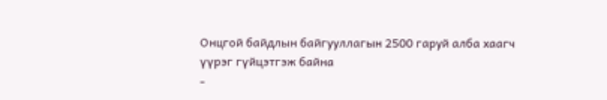Онцгой байдлын байгууллагын 2500 гаруй алба хаагч үүрэг гүйцэтгэж байна
-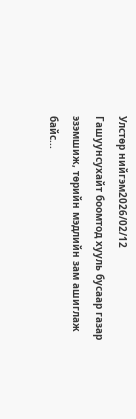Улстөр нийгэм2026/02/12
Гашуунсухайт боомтод хууль бусаар газар эзэмшиж, төрийн мэдлийн зам ашиглаж байс...